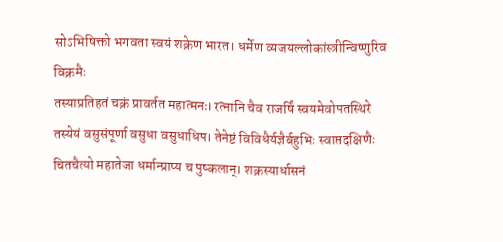सोऽभिषिक्तो भगवता स्वयं शक्रेण भारत। धर्मेण व्यजयल्लोकांस्त्रीन्विष्णुरिव विक्रमैः
तस्याप्रतिहतं चक्रं प्रावर्तत महात्मनः। रत्नानि चैव राजर्षिं स्वयमेवोपतस्थिरे
तस्येयं वसुसंपूर्णा वसुधा वसुधाधिप। तेनेष्टं विविधैर्यज्ञैर्बहुभिः स्वाप्तदक्षिणैः
चितचैत्यो महातेजा धर्मान्प्राप्य च पुष्कलान्। शक्रस्यार्धासनं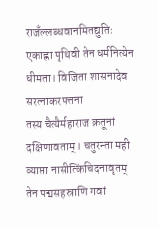राजँल्लब्धवानमितद्युतिः
एकाह्ना पृथिवी तेन धर्मनित्येन धीमता। विजिता शासनादेव सरत्नाकरपत्तना
तस्य चैत्यैर्महाराज क्रतूनां दक्षिणावताम्। चतुरन्ता मही व्याप्ता नासीत्किंचिदनावृतम्
तेन पद्मसहस्राणि गवां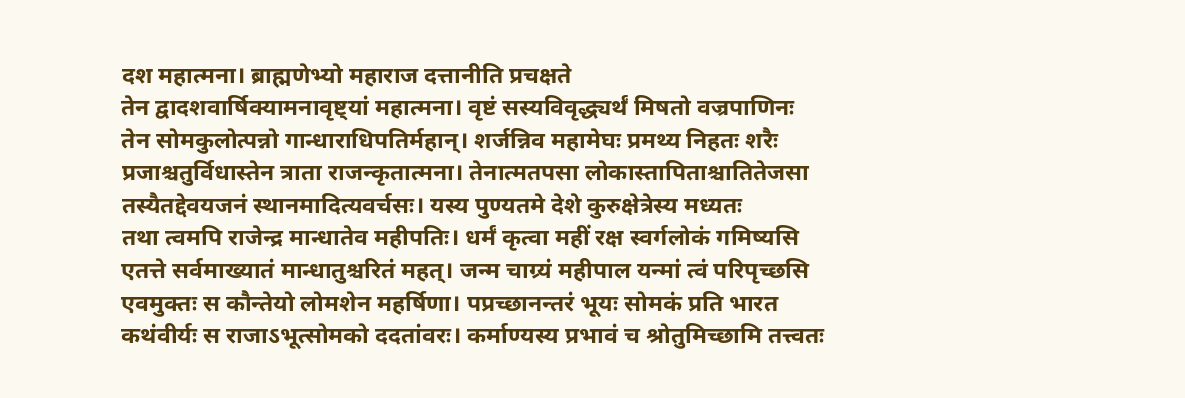दश महात्मना। ब्राह्मणेभ्यो महाराज दत्तानीति प्रचक्षते
तेन द्वादशवार्षिक्यामनावृष्ट्यां महात्मना। वृष्टं सस्यविवृद्ध्यर्थं मिषतो वज्रपाणिनः
तेन सोमकुलोत्पन्नो गान्धाराधिपतिर्महान्। शर्जन्निव महामेघः प्रमथ्य निहतः शरैः
प्रजाश्चतुर्विधास्तेन त्राता राजन्कृतात्मना। तेनात्मतपसा लोकास्तापिताश्चातितेजसा
तस्यैतद्देवयजनं स्थानमादित्यवर्चसः। यस्य पुण्यतमे देशे कुरुक्षेत्रेस्य मध्यतः
तथा त्वमपि राजेन्द्र मान्धातेव महीपतिः। धर्मं कृत्वा महीं रक्ष स्वर्गलोकं गमिष्यसि
एतत्ते सर्वमाख्यातं मान्धातुश्चरितं महत्। जन्म चाग्र्यं महीपाल यन्मां त्वं परिपृच्छसि
एवमुक्तः स कौन्तेयो लोमशेन महर्षिणा। पप्रच्छानन्तरं भूयः सोमकं प्रति भारत
कथंवीर्यः स राजाऽभूत्सोमको ददतांवरः। कर्माण्यस्य प्रभावं च श्रोतुमिच्छामि तत्त्वतः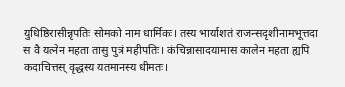युधिष्ठिरासीन्नृपतिः सोमको नाम धार्मिकः। तस्य भार्याशतं राजन्सदृशीनामभूत्तदा
स वै यत्नेन महता तासु पुत्रं महीपतिः। कंचिन्नासादयामास कालेन महता ह्यपि
कदाचित्तस् वृद्धस्य यतमानस्य धीमतः।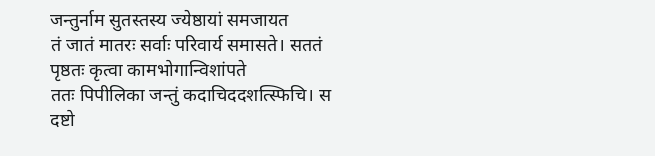जन्तुर्नाम सुतस्तस्य ज्येष्ठायां समजायत
तं जातं मातरः सर्वाः परिवार्य समासते। सततं पृष्ठतः कृत्वा कामभोगान्विशांपते
ततः पिपीलिका जन्तुं कदाचिददशत्स्फिचि। स दष्टो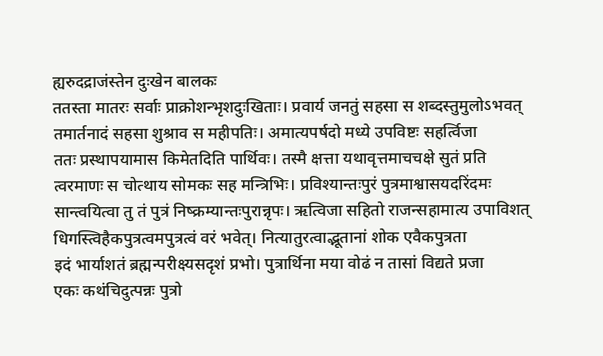ह्यरुदद्राजंस्तेन दुःखेन बालकः
ततस्ता मातरः सर्वाः प्राक्रोशन्भृशदुःखिताः। प्रवार्य जनतुं सहसा स शब्दस्तुमुलोऽभवत्
तमार्तनादं सहसा शुश्राव स महीपतिः। अमात्यपर्षदो मध्ये उपविष्टः सहर्त्विजा
ततः प्रस्थापयामास किमेतदिति पार्थिवः। तस्मै क्षत्ता यथावृत्तमाचचक्षे सुतं प्रति
त्वरमाणः स चोत्थाय सोमकः सह मन्त्रिभिः। प्रविश्यान्तःपुरं पुत्रमाश्वासयदरिंदमः
सान्त्वयित्वा तु तं पुत्रं निष्क्रम्यान्तःपुरान्नृपः। ऋत्विजा सहितो राजन्सहामात्य उपाविशत्
धिगस्त्विहैकपुत्रत्वमपुत्रत्वं वरं भवेत्। नित्यातुरत्वाद्भूतानां शोक एवैकपुत्रता
इदं भार्याशतं ब्रह्मन्परीक्ष्यसदृशं प्रभो। पुत्रार्थिना मया वोढं न तासां विद्यते प्रजा
एकः कथंचिदुत्पन्नः पुत्रो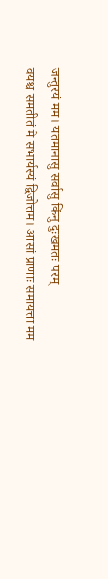जन्तुरयं मम। यतमानासु सर्वासु किंनु दुःखमतः परम्
वयश्च समतीतं मे सभार्यस्यं द्विजोत्तम। आसां प्राणाः समायत्ता मम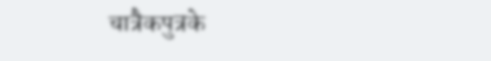चात्रैकपुत्रके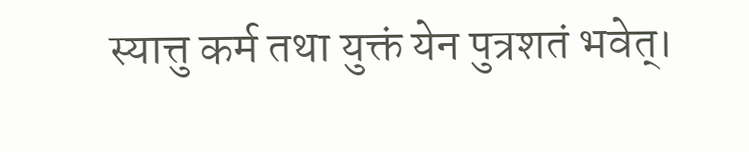स्यात्तु कर्म तथा युक्तं येन पुत्रशतं भवेत्।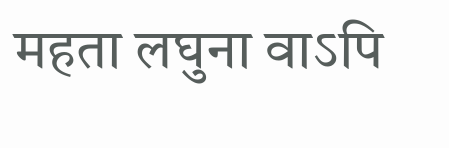महता लघुना वाऽपि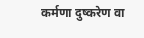कर्मणा दुष्करेण वा